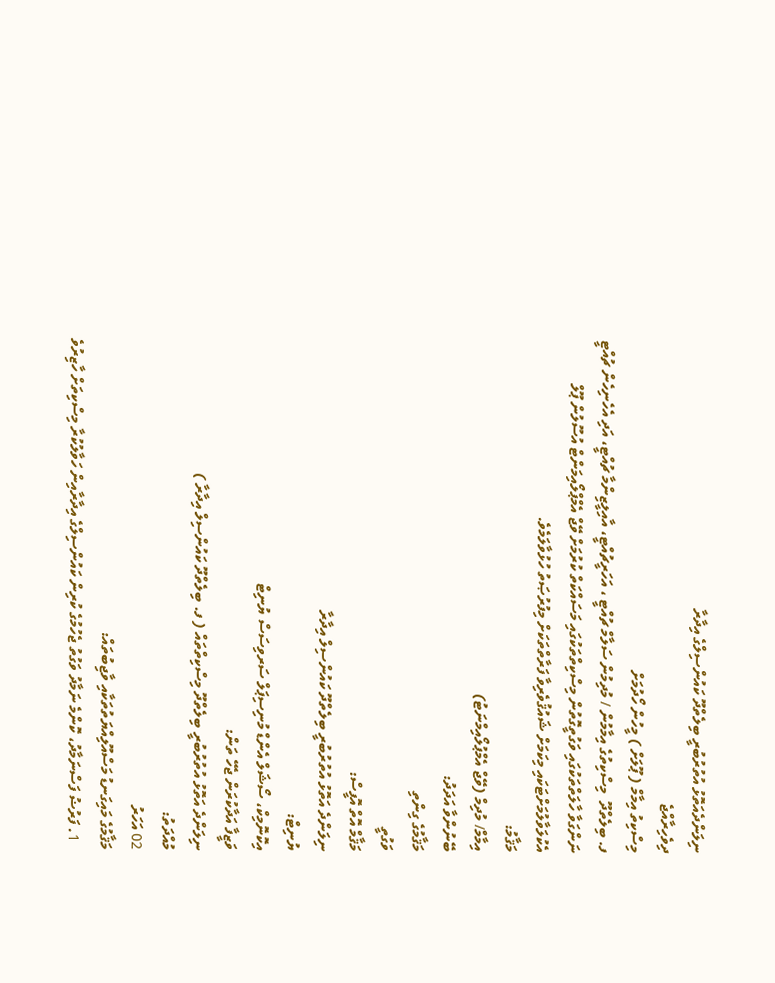ނިލަންދެއަތޮޅު އުތުރުބުރީ ބިލެތްދޫ ކައުންސިލްގެ އިދާރާ
ދިވެހިރާއްޖެ
މިސްކިތު އިމާމް ( ޕޫލަށް ) މީހުން ހޯދުމަށް
ފ. ބިލެތްދޫ  މިސްކިތުގެ އިމާމުން / މުދިމުން ސަލާމް ޗުއްޓީ ، އަހަރީޗުއްޓީ، އާއިލީޒިންމާ ޗުއްޓީ، އަދި އެހެނިހެން ޗުއްޓީ ނަންގަވާ ހާލަތްތަކުގައި ވަގުތީގޮތުން މިސްކިތްތަކުގައި މަސައްކަތް ކުރުމަށް ވޭޖް އެމްޕްލޯއިމަންޓް އުސޫލުން ޕޫލް އެކުލަވާލުމަށްޓަކައި މިކަމަށް ޝައުޤުވެރިވާ ފަރާތްތަކަށް މިފުރުޞަތު ހުޅުވާލަމެވެ.
މަޤާމު:
އިމާމް/ މުދިމް (ވޭޖް އެމްޕުލޯއިމްނަޓު)
ބޭނުންވާ އަދަދު:
މަޤާމުގެ ގިންތި
ވަގުތީ
މަޤާމް އޮތް އޮފީސް:
ނިލަންދެ އަތޮޅު އުތުރުބުރީ ބިލެތްދޫ ކައުންސިލް އިދާރާ
ޔުނިޓް:
އިކޮނޮމިކް، ސޯޝަލް އެންޑް މުނިސިޕަލް ސަރވިސަސް ޔުނިޓް
ވަޒީފާ އަދާކުރަން ޖެހޭ ތަން:
ނިލަންދެ އަތޮޅު އުތުރުބުރީ ބިލެތްދޫ މިސްކިތްތައް ( ފ. ބިލެތްދޫ ކައުންސިލް އިދާރާ )
މުއްދަތު:
02 އަހަރު
މަޤާމުގެ މައިގަނޑު މަސްއޫލިއްޔަތުތަކާއި ވާޖިބުތައް:
  1. ފަރުޟު ފަސްނަމާދު، ކޮންމެ ނަމާދު ވަގުތު ޖެހުމުގެ ކުރިން ކައުންސިލްގެ އިދާރާއިން ހަވާލުކުރާ މިސްކިތަށް ހާޒިރުވެ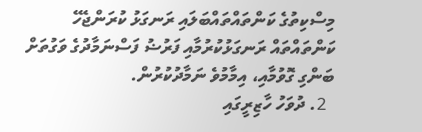މިސްކިތުގެ ކަންތައްތައްބަލައި ރަނގަޅު ކުރަންޖެހޭ ކަންތައްތައް ރަނގަޅުކުރުމާއި ފަރުޟު ފަސްނަމާދުގެ ވަގުތަށް ބަންގި ގޮވުމާއި، އިމާމުވެ ނަމާދުކުރުން.
  2. ދުވަހު ހާޒިރީގައި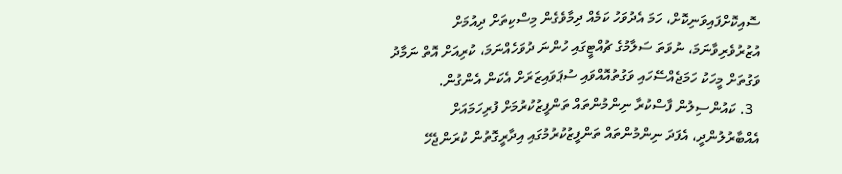ސޮއިކޮށްފައިވަނިކޮށް، ހަމަ އެދުވަހު ކަމެއް ދިމާވެގެން މިސްކިތަށް ދިއުމަށް އުޒުރުވެރިވާނަމަ، ނުވަތަ ސަލާމުގެ ޗުއްޓީގައި ހުންނަ ދުވަހެއްނަމަ، ކުރިއަށް އޮތް ނަމާދު ވަގުތަށް މީހަކު ހަމަޖެއްސޭހައި ވަގުތުއޮއްވައި ސުޕަވައިޒަރަށް އެކަން އެންގުން.
  3. ކައުންސިލުން ފާސްކުރާ ނިންމުންތައް ތަންފީޒުކުރުމަށް ފުރިހަމައަށް އެއްބާރުލުންދީ، އެފަދަ ނިންމުންތައް ތަންފީޒުކުރުމުގައި އިދާރީގޮތުން ކުރަންޖެހޭ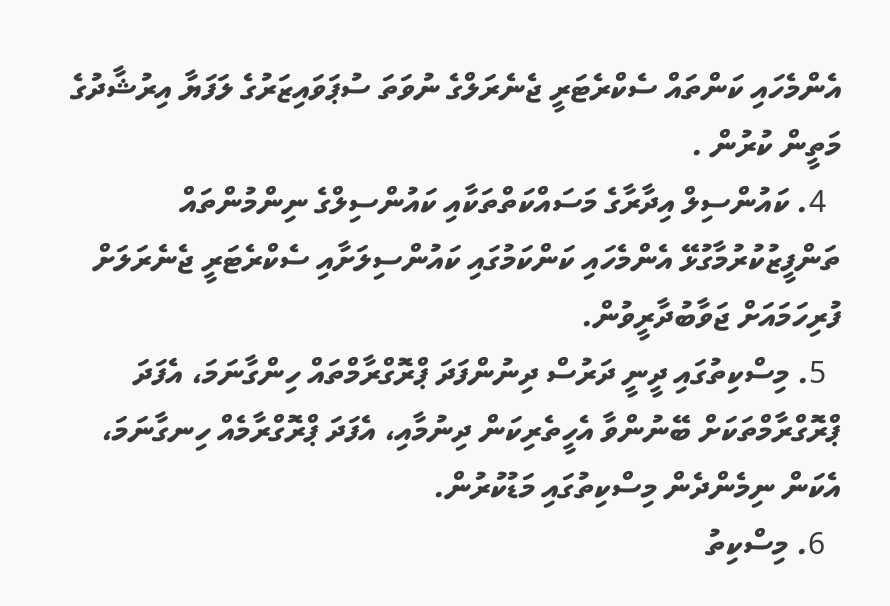އެންމެހައި ކަންތައް ސެކްރެޓަރީ ޖެނެރަލްގެ ނުވަތަ ސުޕަވައިޒަރުގެ ލަފަޔާ އިރުޝާދުގެ މަތީން ކުރުން .
  4. ކައުންސިލް އިދާރާގެ މަސައްކަތްތަކާއި ކައުންސިލްގެ ނިންމުންތައް ތަންފީޒުކުރުމާގުޅޭ އެންމެހައި ކަންކަމުގައި ކައުންސިލަށާއި ސެކްރެޓަރީ ޖެނެރަލަށް ފުރިހަމައަށް ޖަވާބުދާރީވުން.
  5. މިސްކިތުގައި ދީނީ ދަރުސް ދިނުންފަދަ ޕްރޮގްރާމްތައް ހިންގާނަމަ، އެފަދަ ޕްރޮގްރާމްތަކަށް ބޭނުންވާ އެހީތެރިކަން ދިނުމާއި، އެފަދަ ޕްރޮގްރާމެއް ހިނގާނަމަ، އެކަން ނިމެންދެން މިސްކިތުގައި މަޑުކުރުން.
  6. މިސްކިތު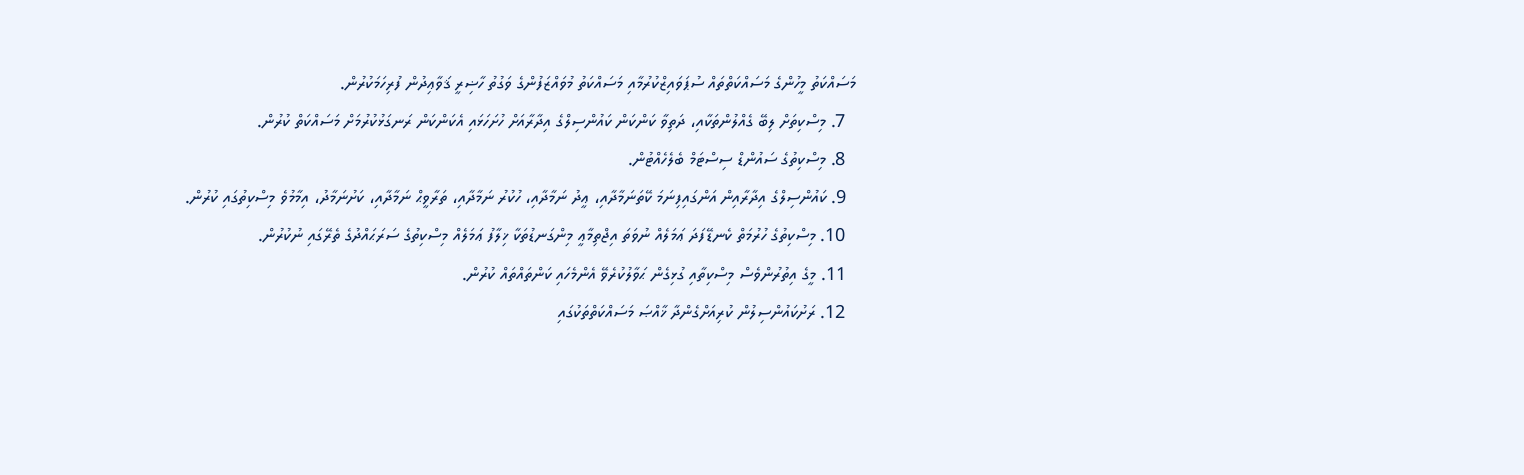މަސައްކަތު މީހުންގެ މަސައްކަތްތައް ސުޕަވައިޒްކުރުމާއި މަސައްކަތު މުވައްޒަފުންގެ ވަގުތު ހާޟިރީ ޤަވާޢިދުން ފުރިހަމަކުރުން.
  7. މިސްކިތަށް ލިބޭ ގެއްލުންތަކާއި، ދަތިވާ ކަންކަން ކައުންސިލްގެ އިދާރާއަށް ހުށަހަޅައި އެކަންކަން ރަނގަޅުކުރުމަށް މަސައްކަތް ކުރުން.
  8. މިސްކިތުގެ ސައުންޑް ސިސްޓަމް ބެލެހެއްޓުން.
  9. ކައުންސިލްގެ އިދާރާއިން އަންގައިފިނަމަ ކޭތަނަމާދާއި، ޢީދު ނަމާދާއި، ހުކުރު ނަމާދާއި، ތަރާވީޙް ނަމާދާއި، ކަށުނަމާދު، އިމާމުވެ މިސްކިތުގައި ކުރުން.
  10. މިސްކިތުގެ ހުރުމަތް ކެނޑޭފަދަ ޢަމަލެއް ނުވަތަ އިޖްތިމާޢީ މިންގަނޑުތަކާ ޚިލާފު ޢަމަލެއް މިސްކިތުގެ ސަރަޙައްދުގެ ތެރޭގައި ނުކުރުން.
  11. މީގެ އިތުރުންވެސް މިސްކިތާއި ގުޅިގެން ޙަވާލުކުރެވޭ އެންމެހައި ކަންތައްތައް ކުރުން.
  12. ރަށުކައުންސިލުން ކުރިއަށްގެންދާ ޚާއްޞަ މަސައްކަތްތަކުގައި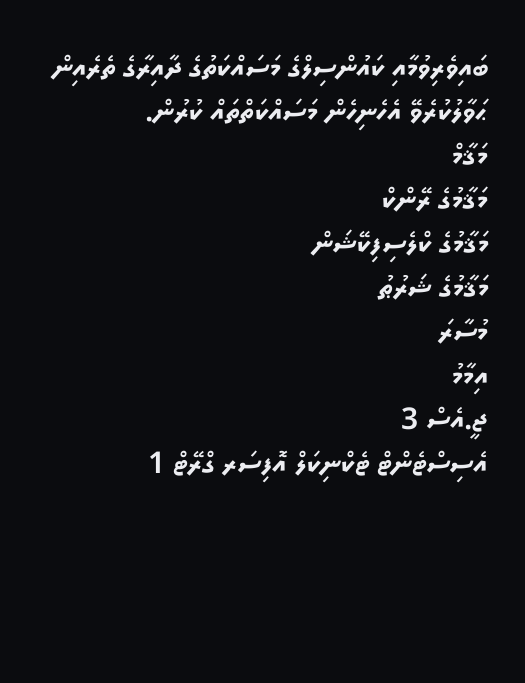ބައިވެރިވުމާއި ކައުންސިލްގެ މަސައްކަތުގެ ދާއިރާގެ ތެރެއިން ޙަވާލުކުރެވޭ އެހެނިހެން މަސައްކަތްތައް ކުރުން.
މަޤާމް
މަޤާމުގެ ރޭންކް
މަޤާމުގެ ކްލެސިފިކޭޝަން
މަޤާމުގެ ޝަރުޠު
މުސާރަ
އިމާމު
ޖީ.އެސް 3
އެސިސްޓެންޓް ޓެކްނިކަލް އޮފިސަރ ގްރޭޓް 1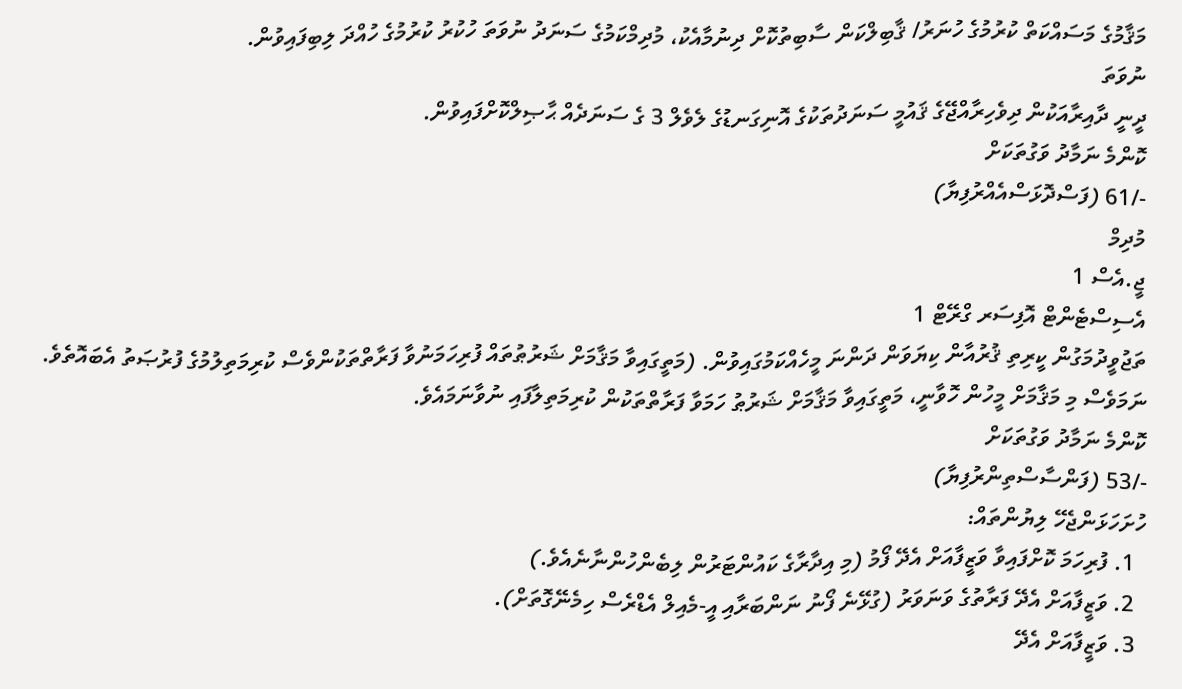މަޤާމުގެ މަސައްކަތް ކުރުމުގެ ހުނަރު/ ޤާބިލްކަން ސާބިތުކޮށް ދިނުމާއެކު، މުދިމްކަމުގެ ސަނަދު ނުވަތަ ހުކުރު ކުރުމުގެ ހުއްދަ ލިބިފައިވުން.
ނުވަތަ
ދީނީ ދާއިރާއަކުން ދިވެހިރާއްޖޭގެ ޤައުމީ ސަނަދުތަކުގެ އޮނިގަނޑުގެ ލެވެލް 3 ގެ ސަނަދެއް ޙާޞިލްކޮށްފައިވުން.
ކޮންމެ ނަމާދު ވަގުތަކަށް
-/61 (ފަސްދޮޅަސްއެއްރުފިޔާ)
މުދިމް
ޖީ.އެސް 1
އެސިސްޓެންޓް އޮފިސަރ ގްރޭޓް 1
ތަޖުވީދުމަގުން ކީރިތި ޤުރުއާން ކިޔަވަން ދަންނަ މީހެއްކަމުގައިވުން. (މަތީގައިވާ މަޤާމަށް ޝަރުޠުތައް ފުރިހަމަނުވާ ފަރާތްތަކުންވެސް ކުރިމަތިލުމުގެ ފުރުޞަތު އެބައޮތެވެ. ނަމަވެސް މި މަޤާމަށް މީހުން ހޮވާނީ، މަތީގައިވާ މަޤާމަށް ޝަރުޠު ހަމަވާ ފަރާތްތަކުން ކުރިމަތިލާފައި ނުވާނަމައެވެ.
ކޮންމެ ނަމާދު ވަގުތަކަށް
-/53 (ފަންސާސްތިންރުފިޔާ)
ހުށަހަޅަންޖެހޭ ލިޔުންތައް:
  1. ފުރިހަމަ ކޮށްފައިވާ ވަޒީފާއަށް އެދޭ ފޯމު (މި އިދާރާގެ ކައުންޓަރުން ލިބެންހުންނާނެއެވެ.)
  2. ވަޒީފާއަށް އެދޭ ފަރާތުގެ ވަނަވަރު (ގުޅޭނެ ފޯނު ނަންބަރާއި އީ-މެއިލް އެޑްރެސް ހިމެނޭގޮތަށް).
  3. ވަޒީފާއަށް އެދޭ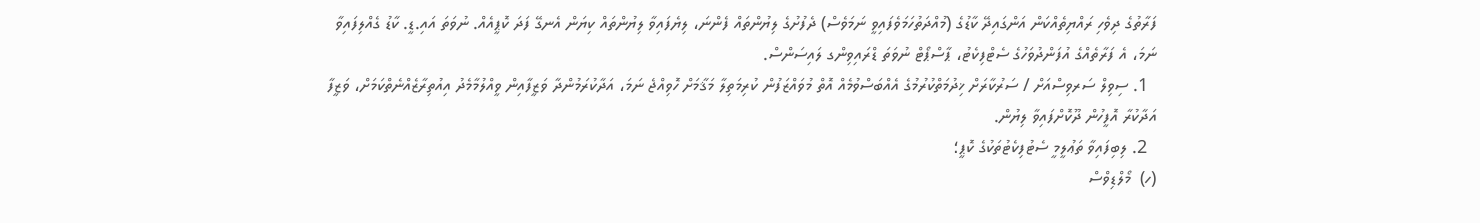ފަރާތުގެ ދިވެހި ރައްޔިތެއްކަން އަންގައިދޭ ކާޑުގެ (މުއްދަތުހަމަވެފައިވީ ނަމަވެސް) ދެފުށުގެ ލިޔުންތައް ފެންނަ، ލިޔެފައިވާ ލިޔުންތައް ކިޔަން އެނގޭ ފަދަ ކޮޕީއެއް. ނުވަތަ އައި.ޑީ. ކާޑު ގެއްލިފައިވާ ނަމަ، އެ ފަރާތެއްގެ އުފަންދުވަހުގެ ސެޓްފިކެޓު، ޕާސްޕޯޓް ނުވަތަ ޑްރައިވިންގ ލައިސަންސް.
  1. ސިވިލް ސަރވިސްއަށް / ސަރުކާރަށް ޚިދުމަތްކުރުމުގެ އެއްބަސްވުމެއް އޮތް މުވައްޒަފުން ކުރިމަތިލާ މަޤާމަށް ހޮވިއްޖެ ނަމަ، އަދާކުރަމުންދާ ވަޒީފާއިން ވީއްލުމާމެދު އިއުތިރާޒެއްނެތްކަމަށް، ވަޒީފާ އަދާކުރާ އޮފީހުން ދޫކޮށްފައިވާ ލިޔުން.
  2. ލިބިފައިވާ ތަޢުލީމީ ސެޓުފިކެޓުތަކުގެ ކޮޕީ؛
(ހ)  މޯލްޑިވްސް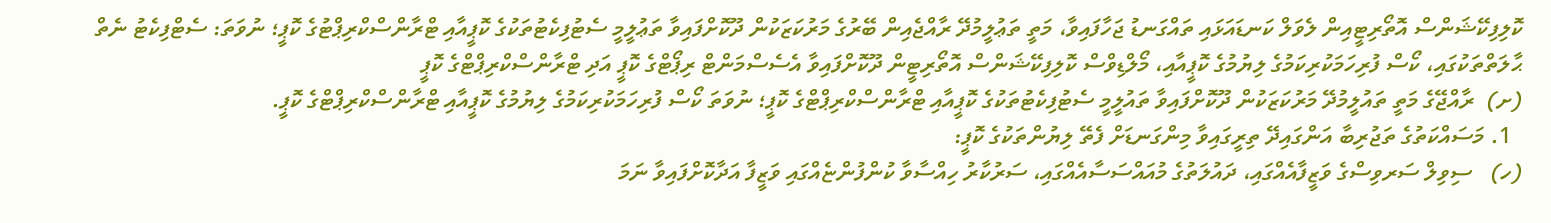ކޮލިފިކޭޝަންސް އޮތޯރިޓީއިން ލެވަލް ކަނޑައަޅައި ތައްގަނޑު ޖަހާފައިވާ، މަތީ ތަޢުލީމުދޭ ރާއްޖެއިން ބޭރުގެ މަރުކަޒަކުން ދޫކޮށްފައިވާ ތަޢުލީމީ ސެޓުފިކެޓުތަކުގެ ކޮޕީއާއި ޓްރާންސްކްރިޕްޓުގެ ކޮޕީ؛ ނުވަތަ: ސެޓްފިކެޓު ނެތް ޙާލަތްތަކުގައި، ކޯސް ފުރިހަމަކުރިކަމުގެ ލިޔުމުގެ ކޮޕީއާއި، މޯލްޑިވްސް ކޮލިފިކޭޝަންސް އޮތޯރިޓީން ދޫކޮށްފައިވާ އެސެސްމަންޓް ރިޕޯޓްގެ ކޮޕީ އަދި ޓްރާންސްކްރިޕްޓްގެ ކޮޕީ
(ށ)  ރާއްޖޭގެ މަތީ ތައުލީމުދޭ މަރުކަޒަކުން ދޫކޮށްފައިވާ ތައުލީމީ ސެޓުފިކެޓުތަކުގެ ކޮޕީއާއި ޓްރާންސްކްރިޕްޓްގެ ކޮޕީ؛ ނުވަތަ ކޯސް ފުރިހަމަކުރިކަމުގެ ލިޔުމުގެ ކޮޕީއާއި ޓްރާންސްކްރިޕްޓްގެ ކޮޕީ.
  1. މަސައްކަތުގެ ތަޖުރިބާ އަންގައިދޭ ތިރީގައިވާ މިންގަނޑަށް ފެތޭ ލިޔުންތަކުގެ ކޮޕީ:
(ހ)   ސިވިލް ސަރވިސްގެ ވަޒީފާއެއްގައި، ދައުލަތުގެ މުއައްސަސާއެއްގައި، ސަރުކާރު ހިއްސާވާ ކުންފުންޏެއްގައި ވަޒީފާ އަދާކޮށްފައިވާ ނަމަ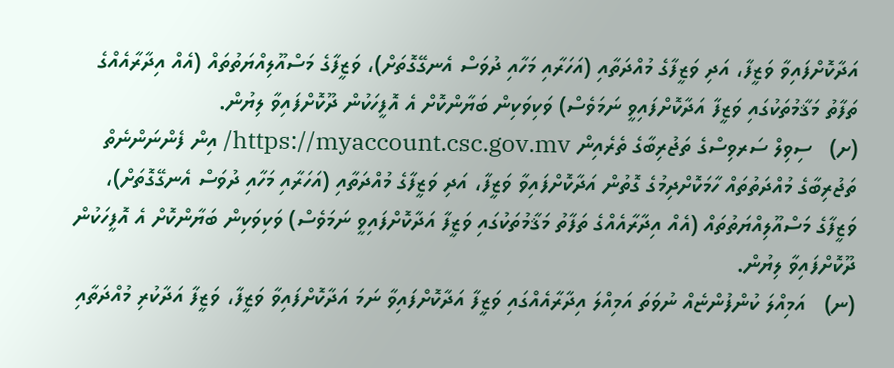އަދާކޮށްފައިވާ ވަޒީފާ، އަދި ވަޒީފާގެ މުއްދަތާއި (އަހަރާއި މަހާއި ދުވަސް އެނގޭގޮތަށް)، ވަޒީފާގެ މަސްއޫލިއްޔަތުތައް (އެއް އިދާރާއެއްގެ ތަފާތު މަޤާމުތަކުގައި ވަޒީފާ އަދާކޮށްފައިވީ ނަމަވެސް) ވަކިވަކިން ބަޔާންކޮށް އެ އޮފީހަކުން ދޫކޮށްފައިވާ ލިޔުން.
(ށ)   ސިވިލް ސަރވިސްގެ ތަޖުރިބާގެ ތެރެއިން https://myaccount.csc.gov.mv/ އިން ފެންނަންނެތް ތަޖުރިބާގެ މުއްދަތުތައް ހާމަކޮށްދިމުގެ ގޮތުން އަދާކޮށްފައިވާ ވަޒީފާ، އަދި ވަޒީފާގެ މުއްދަތާއި (އަހަރާއި މަހާއި ދުވަސް އެނގޭގޮތަށް)، ވަޒީފާގެ މަސްއޫލިއްޔަތުތައް (އެއް އިދާރާއެއްގެ ތަފާތު މަޤާމުތަކުގައި ވަޒީފާ އަދާކޮށްފައިވީ ނަމަވެސް) ވަކިވަކިން ބަޔާންކޮށް އެ އޮފީހަކުން ދޫކޮށްފައިވާ ލިޔުން.
(ނ)   އަމިއްލަ ކުންފުންޏެއް ނުވަތަ އަމިއްލަ އިދާރާއެއްގައި ވަޒީފާ އަދާކޮށްފައިވާ ނަމަ އަދާކޮށްފައިވާ ވަޒީފާ، ވަޒީފާ އަދާކުރި މުއްދަތާއި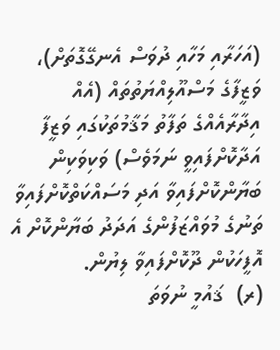(އަހަރާއި މަހާއި ދުވަސް އެނގޭގޮތަށް)، ވަޒީފާގެ މަސްއޫލިއްޔަތުތައް (އެއް އިދާރާއެއްގެ ތަފާތު މަޤާމުތަކުގައި ވަޒީފާ އަދާކޮށްފައިވީ ނަމަވެސް) ވަކިވަކިން ބަޔާންކޮށްފައިވާ އަދި މަސައްކަތްކޮށްފައިވާ ތަނުގެ މުވައްޒަފުންގެ އަދަދު ބަޔާންކޮށް އެ އޮފީހަކުން ދޫކޮށްފައިވާ ލިޔުން.
(ރ)  ޤައުމީ ނުވަތަ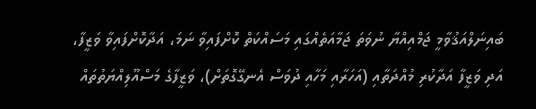ބައިނަލްއަޤުވާމީ ޖަމްއިއްޔާ ނުވަތަ ޖަމާއަތެއްގައި މަސައްކަތް ކޮށްފައިވާ ނަމަ، އަދާކޮށްފައިވާ ވަޒީފާ، އަދި ވަޒީފާ އަދާކުރި މުއްދަތާއި (އަހަރާއި މަހާއި ދުވަސް އެނގޭގޮތަށް)، ވަޒީފާގެ މަސްއޫލިއްޔަތުތައް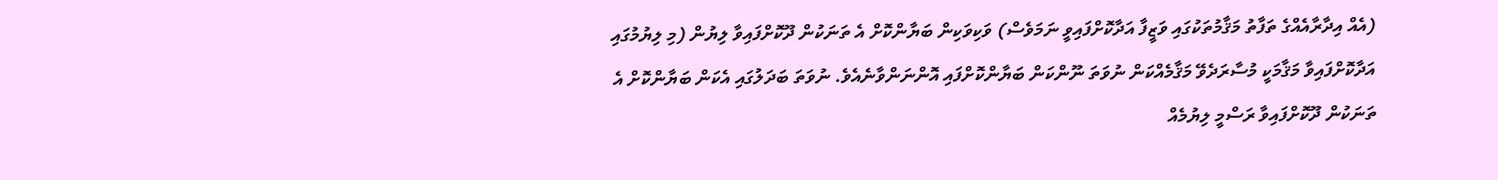(އެއް އިދާރާއެއްގެ ތަފާތު މަޤާމުތަކުގައި ވަޒީފާ އަދާކޮށްފައިވީ ނަމަވެސް) ވަކިވަކިން ބަޔާންކޮށް އެ ތަނަކުން ދޫކޮށްފައިވާ ލިޔުން (މި ލިޔުމުގައި އަދާކޮށްފައިވާ މަޤާމަކީ މުސާރަދެވޭ މަޤާމެއްކަން ނުވަތަ ނޫންކަން ބަޔާންކޮށްފައި އޮންނަންވާނެއެވެ. ނުވަތަ ބަދަލުގައި އެކަން ބަޔާންކޮށް އެ ތަނަކުން ދޫކޮށްފައިވާ ރަސްމީ ލިޔުމެއް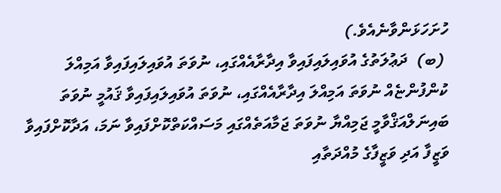ހުށަހަޅަންވާނެއެވެ.)
 (ބ)  ދަޢުލަތުގެ އުވައިލައިފައިވާ އިދާރާއެއްގައި، ނުވަތަ އުވައިލައިފައިވާ އަމިއްލަ ކުންފުންޏެއް ނުވަތަ އަމިއްލަ އިދާރާއެއްގައި، ނުވަތަ އުވައިލައިފައިވާ ޤައުމީ ނުވަތަ ބައިނަލްއަޤްވާމީ ޖަމިއްޔާ ނުވަތަ ޖަމާއަތެއްގައި މަސައްކަތްކޮށްފައިވާ ނަމަ، އަދާކޮށްފައިވާ ވަޒީފާ އަދި ވަޒީފާގެ މުއްދަތާއި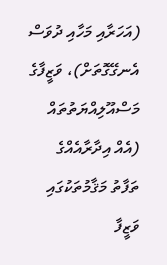(އަހަރާއި މަހާއި ދުވަސް އެނގޭގޮތަށް)، ވަޒީފާގެ މަސްއޫލިއްޔަތުތައް (އެއް އިދާރާއެއްގެ ތަފާތު މަޤާމުތަކުގައި ވަޒީފާ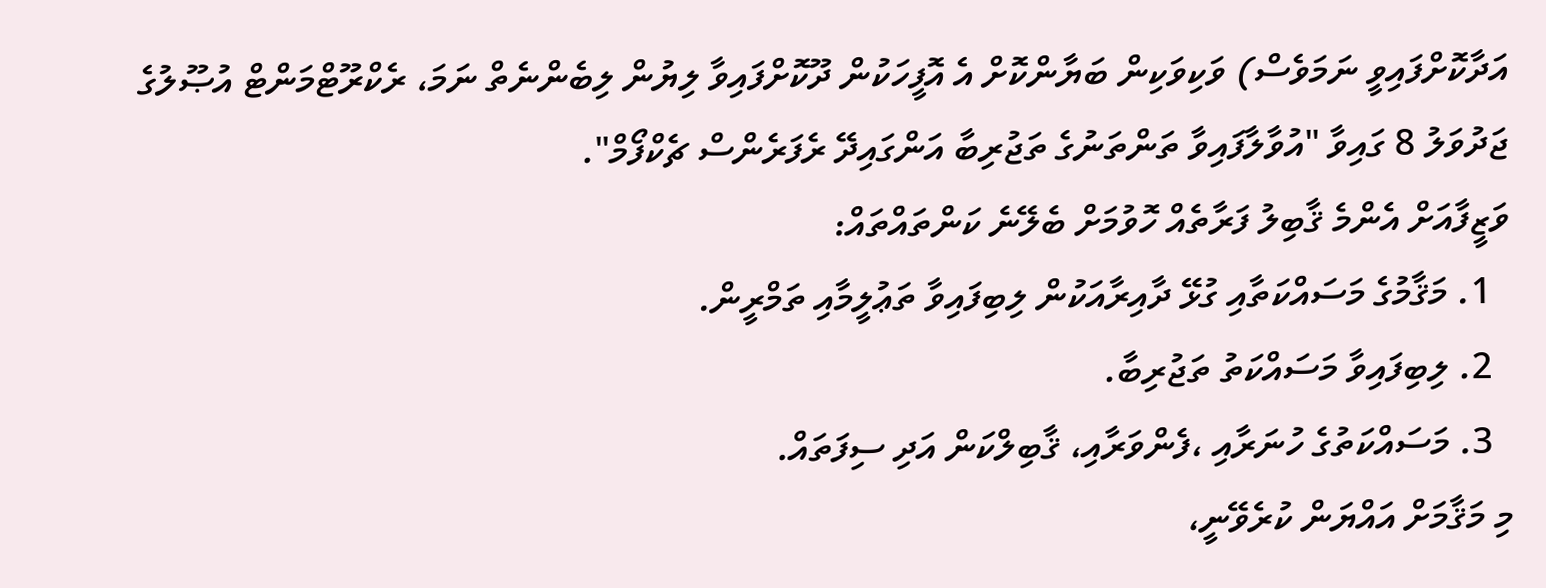އަދާކޮށްފައިވީ ނަމަވެސް) ވަކިވަކިން ބަޔާންކޮށް އެ އޮފީހަކުން ދޫކޮށްފައިވާ ލިޔުން ލިބެންނެތް ނަމަ، ރެކްރޫޓްމަންޓް އުޞޫލުގެ ޖަދުވަލު 8 ގައިވާ "އުވާލާފައިވާ ތަންތަނުގެ ތަޖުރިބާ އަންގައިދޭ ރެފަރެންސް ޗެކްފޯމް".
ވަޒީފާއަށް އެންމެ ޤާބިލު ފަރާތެއް ހޮވުމަށް ބެލޭނެ ކަންތައްތައް:
  1. މަޤާމުގެ މަސައްކަތާއި ގުޅޭ ދާއިރާއަކުން ލިބިފައިވާ ތަޢުލީމާއި ތަމްރީން.
  2. ލިބިފައިވާ މަސައްކަތު ތަޖުރިބާ.
  3. މަސައްކަތުގެ ހުނަރާއި ،ފެންވަރާއި، ޤާބިލްކަން އަދި ސިފަތައް.
މި މަޤާމަށް އައްޔަން ކުރެވޭނީ،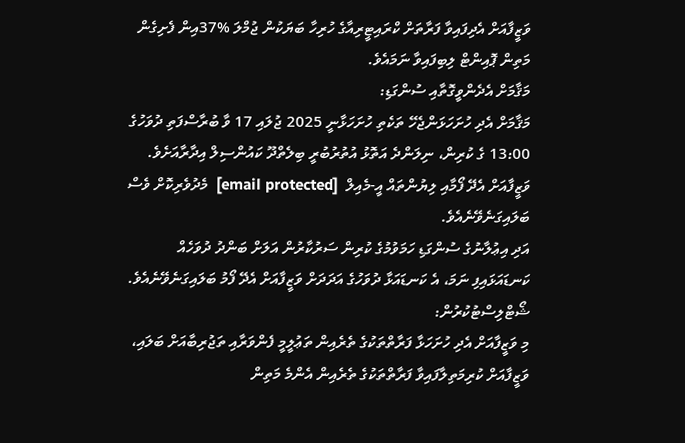ވަޒީފާއަށް އެދިފައިވާ ފަރާތަށް ކްރައިޓީރިއާގެ ހުރިހާ ބަޔަކުން ޖުމްލަ %37އިން ފެށިގެން މަތިން ޕޮއިންޓް ލިބިފައިވާ ނަމައެވެ.
މަޤާމަށް އެދެންވީގޮތާއި ސުންގަޑި:
މަޤާމަށް އެދި ހުށަހަޅަންޖެހޭ ތަކެތި ހުށަހަޅާނީ 2025 ޖުލައި 17 ވާ ބުރާސްފަތި ދުވަހުގެ 13:00 ގެ ކުރިން، ނިލަންދެ އަތޮޅު އުތުރުބުރީ ބިލެތްދޫ ކައުންސިލް އިދާރާއަށެވެ. ވަޒީފާއަށް އެދޭ ފޯމާއި ލިޔުންތައް އީ-މެއިލް  [email protected]  މެދުވެރިކޮށް ވެސް ބަލައިގަނެވޭނެއެވެ.
އަދި އިޢުލާނުގެ ސުންގަޑި ހަމަވުމުގެ ކުރިން ސަރުކާރުން އަލަށް ބަންދު ދުވަހެއް ކަނޑައަޅައިފި ނަމަ، އެ ކަނޑައަޅާ ދުވަހުގެ އަދަދަށް ވަޒީފާއަށް އެދޭ ފޯމު ބަލައިގަނެވޭނެއެވެ.
ޝޯޓްލިސްޓުކުރުން:
މި ވަޒީފާއަށް އެދި ހުށަހަޅާ ފަރާތްތަކުގެ ތެރެއިން ތަޢުލީމީ ފެންވަރާއި ތަޖުރިބާއަށް ބަލައި، ވަޒީފާއަށް ކުރިމަތިލާފައިވާ ފަރާތްތަކުގެ ތެރެއިން އެންމެ މަތިން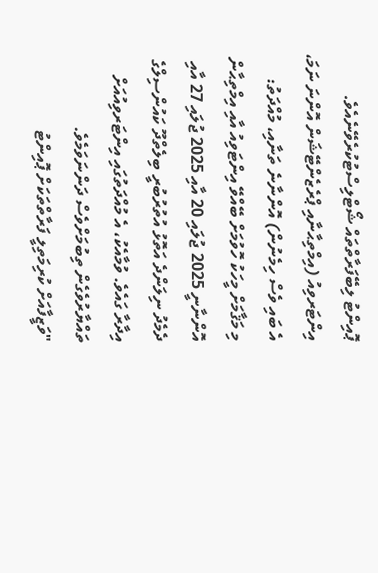ޕޮއިންޓު ލިބޭފަރާތްތައް ޝޯޓްލިސްޓުކުރެވޭނެއެވެ.
އިންޓަރވިއު (އިމްތިޙާނާއި ޕްރެޒެންޓޭޝަން އޮންނަ ނަމަ، އެ ބައި ވެސް ހިމެނުން) އޮންނާނެ ތަނާއި، މުއްދަތު:
މި މަޤާމަށް މީހަކު ހޮވުމަށް ބޭއްވޭ އިންޓަވިއު އާއި އިމްތިޙާން އޮންނާނީ 2025 ޖުލައި 20 އާއި 2025 ޖުލައި 27 އާއި ދެމެދު ނިލަންދެ އަތޮޅު އުތުރުބުރީ ބިލެތްދޫ ކައުންސިލްގެ އިދާރާ ގައެވެ. ވުމާއެކު، އެ މުއްދަތުގައި އިންޓަރވިއުއަށް ތައްޔާރުވެގެން ތިބުމަށްވެސް ދަންނަވަމެވެ.
"ވަޒީފާއަށް ކުރިމަތިލީ ފަރާތްތަކަށް ޕޮއިންޓު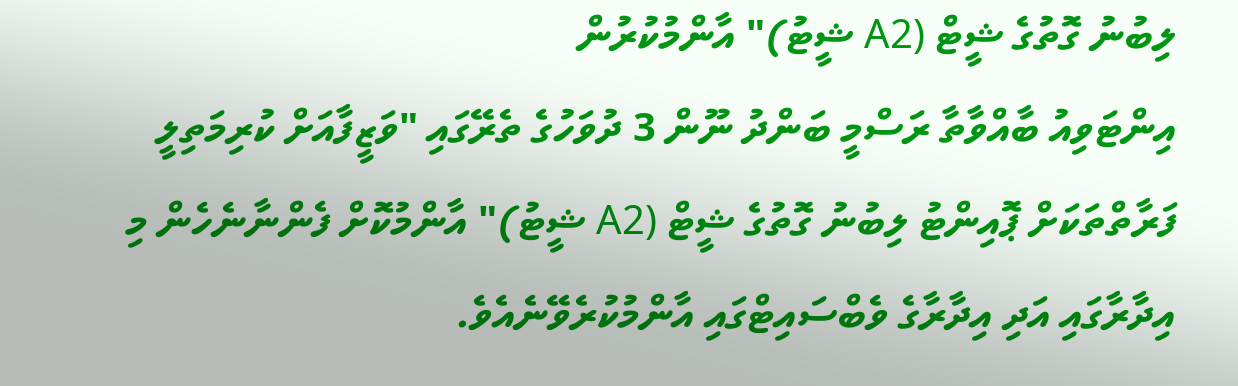ލިބުނު ގޮތުގެ ޝީޓް (A2 ޝީޓު)" އާންމުކުރުން
އިންޓަވިއު ބާއްވާތާ ރަސްމީ ބަންދު ނޫން 3 ދުވަހުގެ ތެރޭގައި "ވަޒީފާއަށް ކުރިމަތިލީ ފަރާތްތަކަށް ޕޮއިންޓު ލިބުނު ގޮތުގެ ޝީޓް (A2 ޝީޓު)" އާންމުކޮށް ފެންނާނެހެން މި އިދާރާގައި އަދި އިދާރާގެ ވެބްސައިޓްގައި އާންމުކުރެވޭނެއެވެ.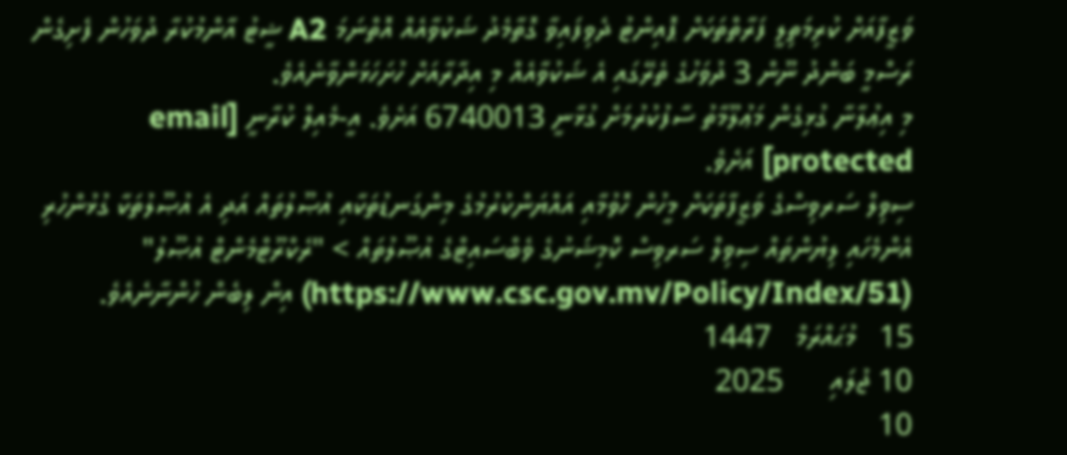ވަޒީފާއަށް ކުރިމަތިލީ ފަރާތްތަކަށް ޕޮއިންޓު ދެވިފައިވާ ގޮތާމެދު ޝަކުވާއެއް އޮތްނަމަ A2 ޝީޓު އާންމުކުރާ ދުވަހުން ފެށިގެން ރަސްމީ ބަންދު ނޫން 3 ދުވަހުގެ ތެރޭގައި އެ ޝަކުވާއެއް މި އިދާރާއަށް ހުށަހަޅަންވާނެއެވެ.
މި އިޢުލާނާ ގުޅިގެން މަޢުލޫމާތު ސާފުކުރުމަށް ގުޅާނީ 6740013 އަށެވެ. އީ-މެއިލް ކުރާނީ [email protected] އަށެވެ.
ސިވިލް ސަރވިސްގެ ވަޒީފާތަކަށް މީހުން ހޮވުމާއި އައްޔަންކުރުމުގެ މިންގަނޑުތަކާއި އުޞޫލުތައް އަދި އެ އުޞޫލުތަކާ ގުޅުންހުރި އެންމެހައި ލިޔުންތައް ސިވިލް ސަރވިސް ކޮމިޝަނުގެ ވެބްސައިޓްގެ އުޞޫލުތައް > "ރެކްރޫޓްމެންޓް އުޞޫލު" (https://www.csc.gov.mv/Policy/Index/51) އިން ލިބެން ހުންނާނެއެވެ.
15   މުޙައްރަމް   1447
10 ޖުލައި      2025
10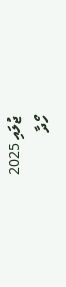ޖުލައި 2025
ހޯދާ